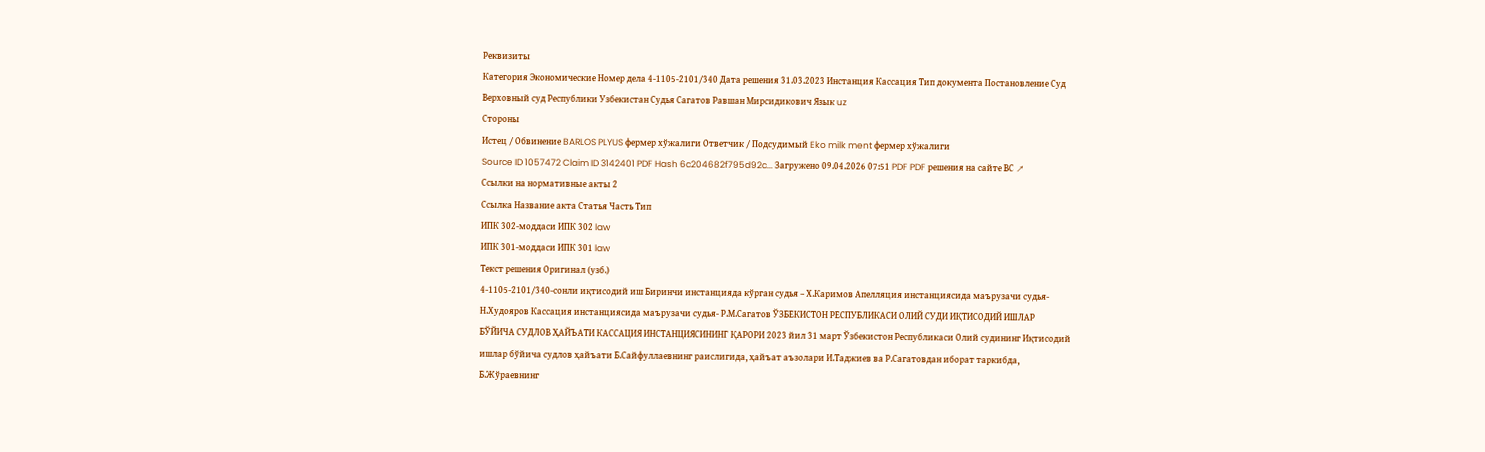Реквизиты
Категория Экономические Номер дела 4-1105-2101/340 Дата решения 31.03.2023 Инстанция Кассация Тип документа Постановление Суд Верховный суд Республики Узбекистан Судья Сагатов Равшан Мирсидикович Язык uz
Стороны
Истец / Обвинение BARLOS PLYUS фермер хўжалиги Ответчик / Подсудимый Eko milk ment фермер хўжалиги
Source ID 1057472 Claim ID 3142401 PDF Hash 6c204682f795d92c... Загружено 09.04.2026 07:51 PDF PDF решения на сайте ВС ↗
Ссылки на нормативные акты 2
Ссылка Название акта Статья Часть Тип
ИПК 302-моддаси ИПК 302 law
ИПК 301-моддаси ИПК 301 law
Текст решения Оригинал (узб.)
4-1105-2101/340-сонли иқтисодий иш Биринчи инстанцияда кўрган судья – Х.Каримов Апелляция инстанциясида маърузачи судья- Н.Худояров Кассация инстанциясида маърузачи судья- Р.М.Сагатов ЎЗБЕКИСТОН РЕСПУБЛИКАСИ ОЛИЙ СУДИ ИҚТИСОДИЙ ИШЛАР БЎЙИЧА СУДЛОВ ҲАЙЪАТИ КАССАЦИЯ ИНСТАНЦИЯСИНИНГ ҚАРОРИ 2023 йил 31 март Ўзбекистон Республикаси Олий судининг Иқтисодий ишлар бўйича судлов ҳайъати Б.Сайфуллаевнинг раислигида, ҳайъат аъзолари И.Таджиев ва Р.Сагатовдан иборат таркибда, Б.Жўраевнинг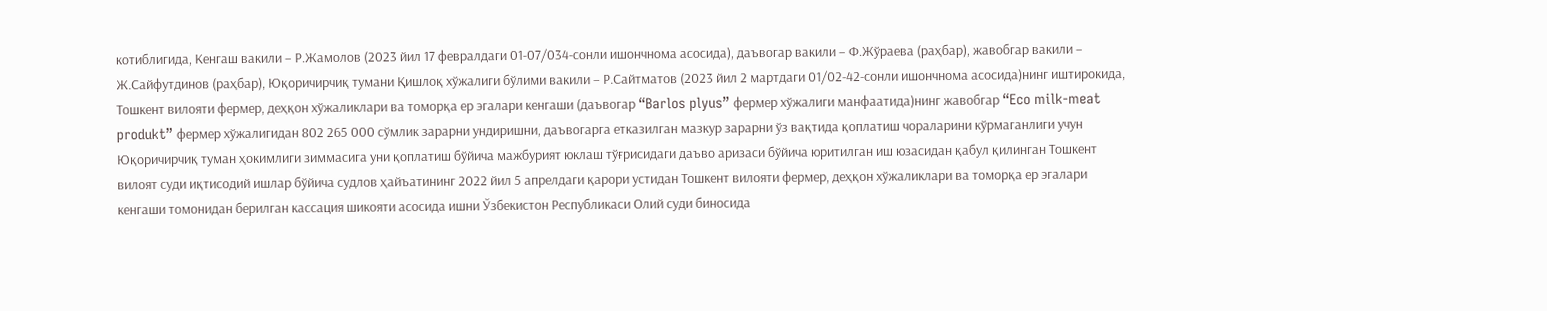котиблигида, Кенгаш вакили – Р.Жамолов (2023 йил 17 февралдаги 01-07/034-сонли ишончнома асосида), даъвогар вакили – Ф.Жўраева (раҳбар), жавобгар вакили – Ж.Сайфутдинов (раҳбар), Юқоричирчиқ тумани Қишлоқ хўжалиги бўлими вакили – Р.Сайтматов (2023 йил 2 мартдаги 01/02-42-сонли ишончнома асосида)нинг иштирокида, Тошкент вилояти фермер, деҳқон хўжаликлари ва томорқа ер эгалари кенгаши (даъвогар “Barlos plyus” фермер хўжалиги манфаатида)нинг жавобгар “Eco milk-meat produkt” фермер хўжалигидан 802 265 000 сўмлик зарарни ундиришни, даъвогарга етказилган мазкур зарарни ўз вақтида қоплатиш чораларини кўрмаганлиги учун Юқоричирчиқ туман ҳокимлиги зиммасига уни қоплатиш бўйича мажбурият юклаш тўғрисидаги даъво аризаси бўйича юритилган иш юзасидан қабул қилинган Тошкент вилоят суди иқтисодий ишлар бўйича судлов ҳайъатининг 2022 йил 5 апрелдаги қарори устидан Тошкент вилояти фермер, деҳқон хўжаликлари ва томорқа ер эгалари кенгаши томонидан берилган кассация шикояти асосида ишни Ўзбекистон Республикаси Олий суди биносида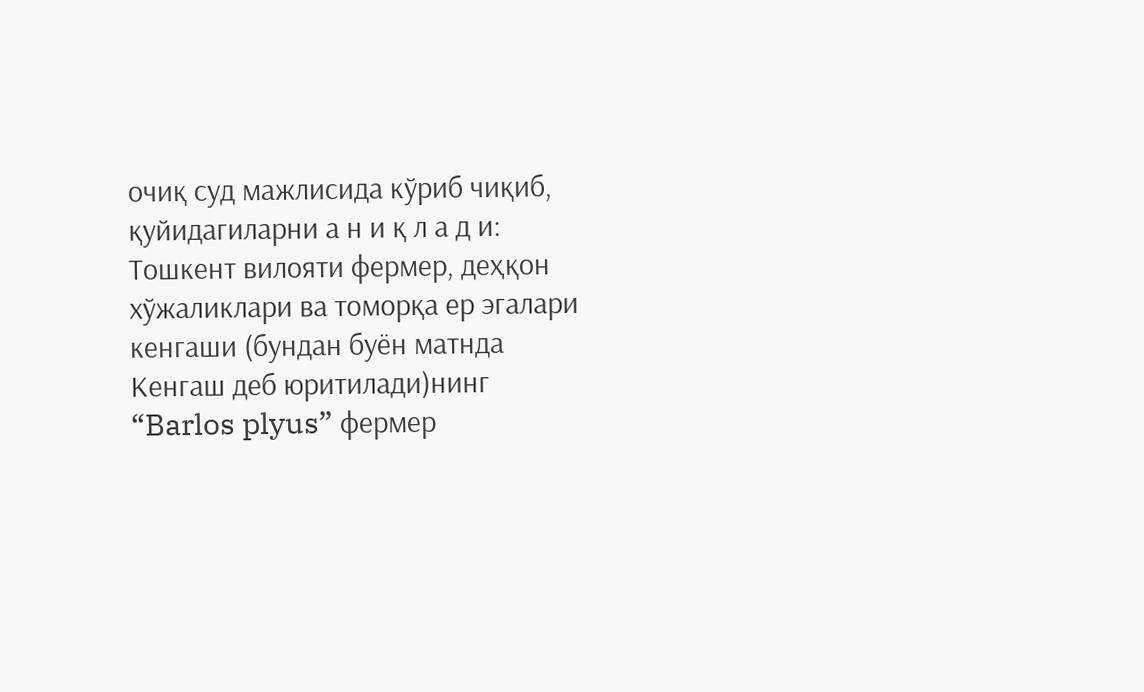очиқ суд мажлисида кўриб чиқиб, қуйидагиларни а н и қ л а д и: Тошкент вилояти фермер, деҳқон хўжаликлари ва томорқа ер эгалари кенгаши (бундан буён матнда Кенгаш деб юритилади)нинг “Barlos plyus” фермер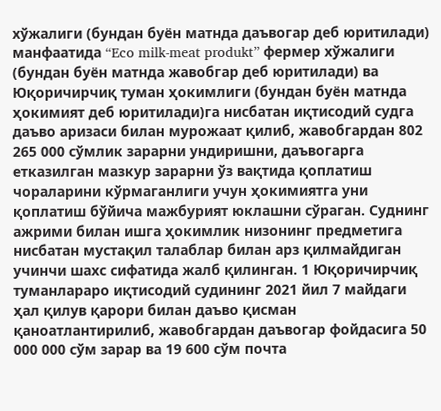хўжалиги (бундан буён матнда даъвогар деб юритилади) манфаатида “Eco milk-meat produkt” фермер хўжалиги (бундан буён матнда жавобгар деб юритилади) ва Юқоричирчиқ туман ҳокимлиги (бундан буён матнда ҳокимият деб юритилади)га нисбатан иқтисодий судга даъво аризаси билан мурожаат қилиб, жавобгардан 802 265 000 сўмлик зарарни ундиришни, даъвогарга етказилган мазкур зарарни ўз вақтида қоплатиш чораларини кўрмаганлиги учун ҳокимиятга уни қоплатиш бўйича мажбурият юклашни сўраган. Суднинг ажрими билан ишга ҳокимлик низонинг предметига нисбатан мустақил талаблар билан арз қилмайдиган учинчи шахс сифатида жалб қилинган. 1 Юқоричирчиқ туманлараро иқтисодий судининг 2021 йил 7 майдаги ҳал қилув қарори билан даъво қисман қаноатлантирилиб, жавобгардан даъвогар фойдасига 50 000 000 сўм зарар ва 19 600 сўм почта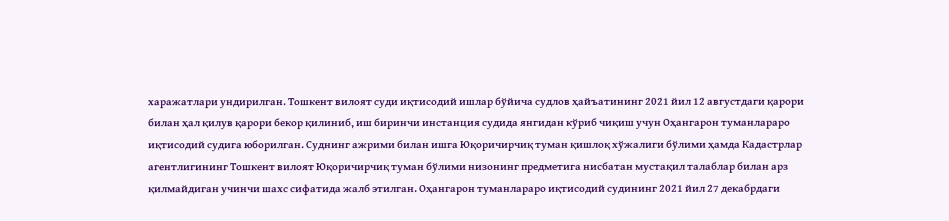харажатлари ундирилган. Тошкент вилоят суди иқтисодий ишлар бўйича судлов ҳайъатининг 2021 йил 12 августдаги қарори билан ҳал қилув қарори бекор қилиниб, иш биринчи инстанция судида янгидан кўриб чиқиш учун Оҳангарон туманлараро иқтисодий судига юборилган. Суднинг ажрими билан ишга Юқоричирчиқ туман қишлоқ хўжалиги бўлими ҳамда Кадастрлар агентлигининг Тошкент вилоят Юқоричирчиқ туман бўлими низонинг предметига нисбатан мустақил талаблар билан арз қилмайдиган учинчи шахс сифатида жалб этилган. Оҳангарон туманлараро иқтисодий судининг 2021 йил 27 декабрдаги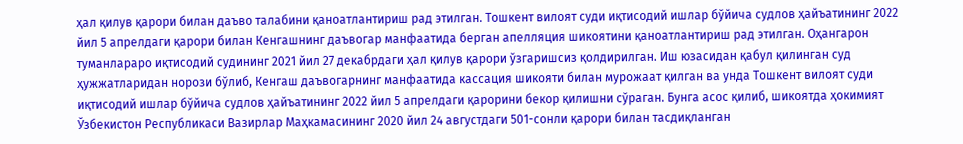ҳал қилув қарори билан даъво талабини қаноатлантириш рад этилган. Тошкент вилоят суди иқтисодий ишлар бўйича судлов ҳайъатининг 2022 йил 5 апрелдаги қарори билан Кенгашнинг даъвогар манфаатида берган апелляция шикоятини қаноатлантириш рад этилган. Оҳангарон туманлараро иқтисодий судининг 2021 йил 27 декабрдаги ҳал қилув қарори ўзгаришсиз қолдирилган. Иш юзасидан қабул қилинган суд ҳужжатларидан норози бўлиб, Кенгаш даъвогарнинг манфаатида кассация шикояти билан мурожаат қилган ва унда Тошкент вилоят суди иқтисодий ишлар бўйича судлов ҳайъатининг 2022 йил 5 апрелдаги қарорини бекор қилишни сўраган. Бунга асос қилиб, шикоятда ҳокимият Ўзбекистон Республикаси Вазирлар Маҳкамасининг 2020 йил 24 августдаги 501-сонли қарори билан тасдиқланган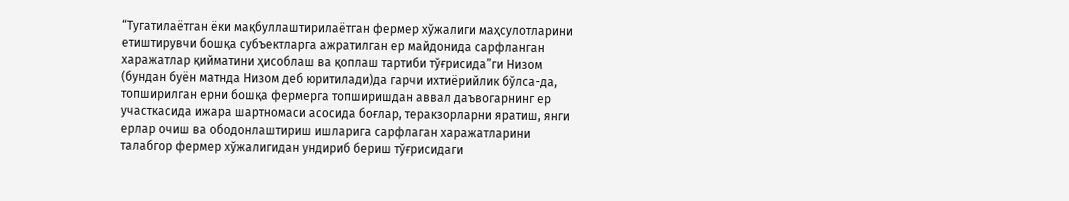“Тугатилаётган ёки мақбуллаштирилаётган фермер хўжалиги маҳсулотларини етиштирувчи бошқа субъектларга ажратилган ер майдонида сарфланган харажатлар қийматини ҳисоблаш ва қоплаш тартиби тўғрисида”ги Низом (бундан буён матнда Низом деб юритилади)да гарчи ихтиёрийлик бўлса-да, топширилган ерни бошқа фермерга топширишдан аввал даъвогарнинг ер участкасида ижара шартномаси асосида боғлар, теракзорларни яратиш, янги ерлар очиш ва ободонлаштириш ишларига сарфлаган харажатларини талабгор фермер хўжалигидан ундириб бериш тўғрисидаги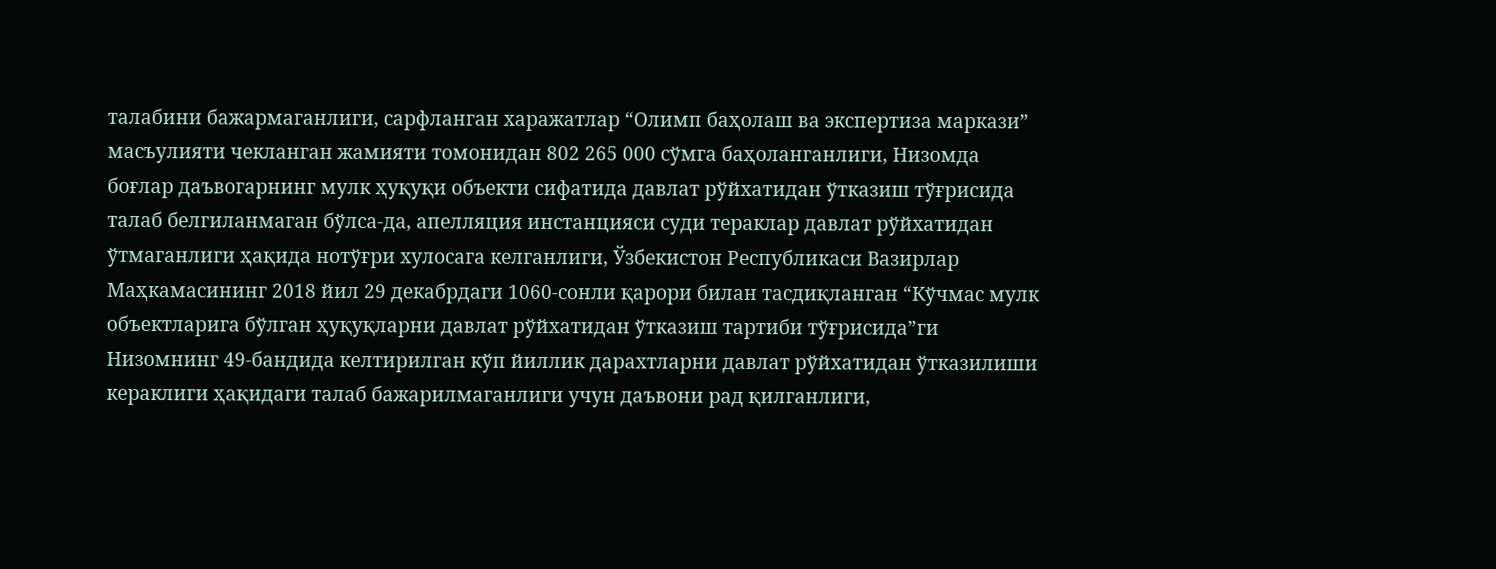талабини бажармаганлиги, сарфланган харажатлар “Олимп баҳолаш ва экспертиза маркази” масъулияти чекланган жамияти томонидан 802 265 000 сўмга баҳоланганлиги, Низомда боғлар даъвогарнинг мулк ҳуқуқи объекти сифатида давлат рўйхатидан ўтказиш тўғрисида талаб белгиланмаган бўлса-да, апелляция инстанцияси суди тераклар давлат рўйхатидан ўтмаганлиги ҳақида нотўғри хулосага келганлиги, Ўзбекистон Республикаси Вазирлар Маҳкамасининг 2018 йил 29 декабрдаги 1060-сонли қарори билан тасдиқланган “Кўчмас мулк объектларига бўлган ҳуқуқларни давлат рўйхатидан ўтказиш тартиби тўғрисида”ги Низомнинг 49-бандида келтирилган кўп йиллик дарахтларни давлат рўйхатидан ўтказилиши кераклиги ҳақидаги талаб бажарилмаганлиги учун даъвони рад қилганлиги,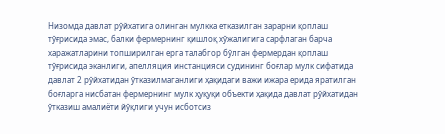Низомда давлат рўйхатига олинган мулкка етказилган зарарни қоплаш тўғрисида эмас, балки фермернинг қишлоқ хўжалигига сарфлаган барча харажатларини топширилган ерга талабгор бўлган фермердан қоплаш тўғрисида эканлиги, апелляция инстанцияси судининг боғлар мулк сифатида давлат 2 рўйхатидан ўтказилмаганлиги ҳақидаги важи ижара ерида яратилган боғларга нисбатан фермернинг мулк ҳуқуқи объекти ҳақида давлат рўйхатидан ўтказиш амалиёти йўқлиги учун исботсиз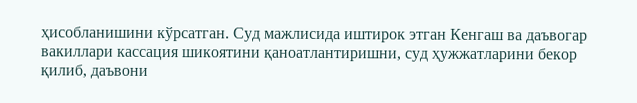ҳисобланишини кўрсатган. Суд мажлисида иштирок этган Кенгаш ва даъвогар вакиллари кассация шикоятини қаноатлантиришни, суд ҳужжатларини бекор қилиб, даъвони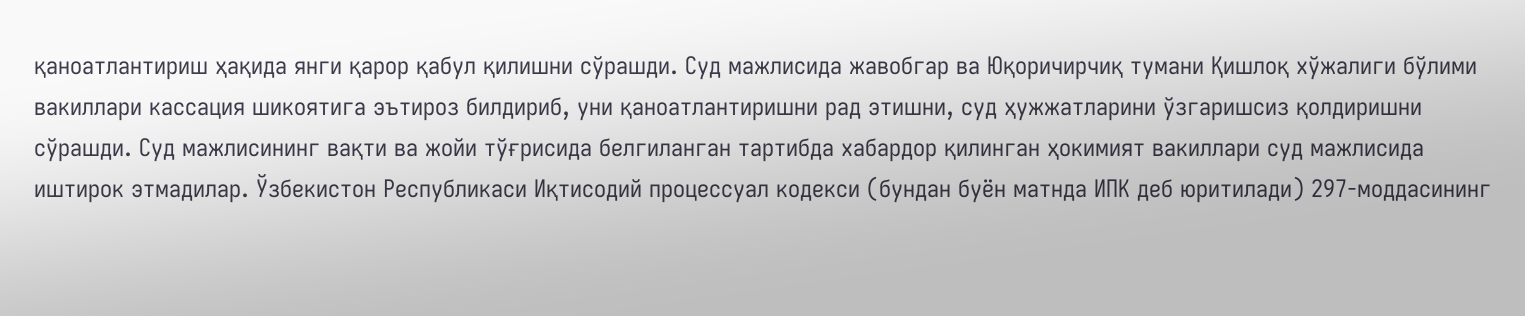қаноатлантириш ҳақида янги қарор қабул қилишни сўрашди. Суд мажлисида жавобгар ва Юқоричирчиқ тумани Қишлоқ хўжалиги бўлими вакиллари кассация шикоятига эътироз билдириб, уни қаноатлантиришни рад этишни, суд ҳужжатларини ўзгаришсиз қолдиришни сўрашди. Суд мажлисининг вақти ва жойи тўғрисида белгиланган тартибда хабардор қилинган ҳокимият вакиллари суд мажлисида иштирок этмадилар. Ўзбекистон Республикаси Иқтисодий процессуал кодекси (бундан буён матнда ИПК деб юритилади) 297-моддасининг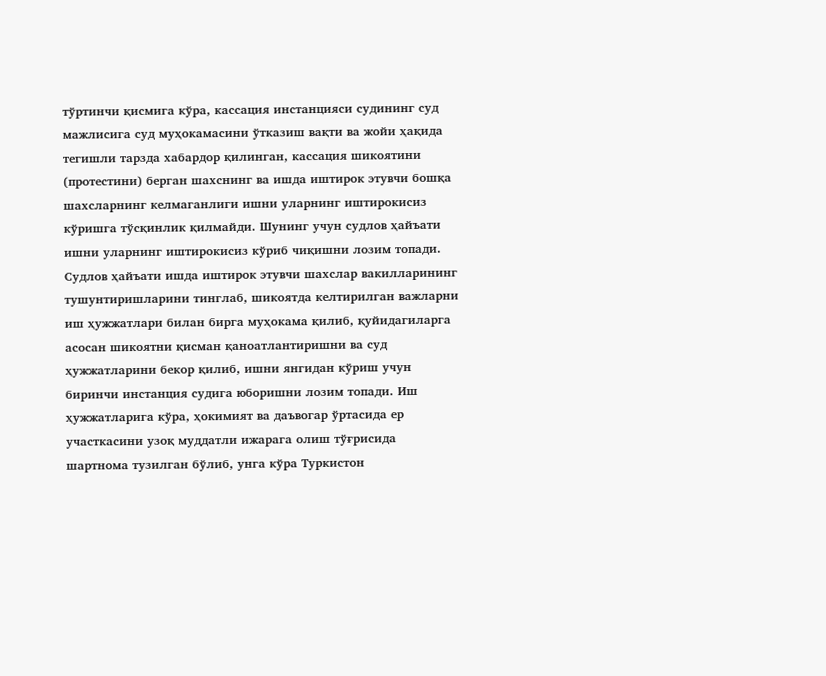тўртинчи қисмига кўра, кассация инстанцияси судининг суд мажлисига суд муҳокамасини ўтказиш вақти ва жойи ҳақида тегишли тарзда хабардор қилинган, кассация шикоятини (протестини) берган шахснинг ва ишда иштирок этувчи бошқа шахсларнинг келмаганлиги ишни уларнинг иштирокисиз кўришга тўсқинлик қилмайди. Шунинг учун судлов ҳайъати ишни уларнинг иштирокисиз кўриб чиқишни лозим топади. Судлов ҳайъати ишда иштирок этувчи шахслар вакилларининг тушунтиришларини тинглаб, шикоятда келтирилган важларни иш ҳужжатлари билан бирга муҳокама қилиб, қуйидагиларга асосан шикоятни қисман қаноатлантиришни ва суд ҳужжатларини бекор қилиб, ишни янгидан кўриш учун биринчи инстанция судига юборишни лозим топади. Иш ҳужжатларига кўра, ҳокимият ва даъвогар ўртасида ер участкасини узоқ муддатли ижарага олиш тўғрисида шартнома тузилган бўлиб, унга кўра Туркистон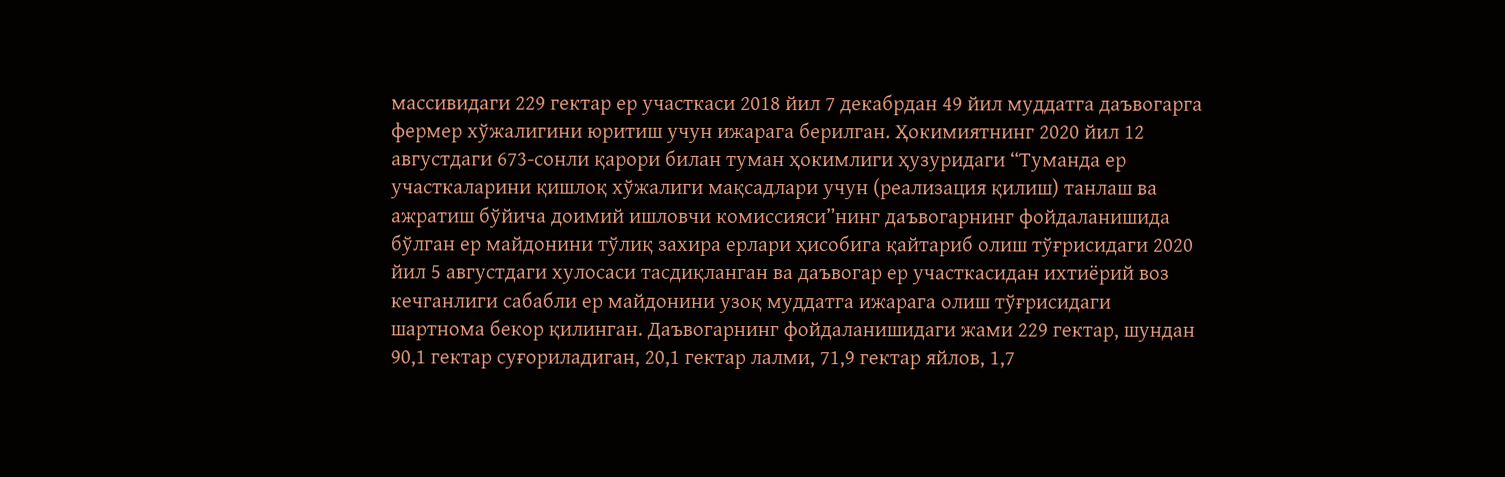массивидаги 229 гектар ер участкаси 2018 йил 7 декабрдан 49 йил муддатга даъвогарга фермер хўжалигини юритиш учун ижарага берилган. Ҳокимиятнинг 2020 йил 12 августдаги 673-сонли қарори билан туман ҳокимлиги ҳузуридаги “Туманда ер участкаларини қишлоқ хўжалиги мақсадлари учун (реализация қилиш) танлаш ва ажратиш бўйича доимий ишловчи комиссияси”нинг даъвогарнинг фойдаланишида бўлган ер майдонини тўлиқ захира ерлари ҳисобига қайтариб олиш тўғрисидаги 2020 йил 5 августдаги хулосаси тасдиқланган ва даъвогар ер участкасидан ихтиёрий воз кечганлиги сабабли ер майдонини узоқ муддатга ижарага олиш тўғрисидаги шартнома бекор қилинган. Даъвогарнинг фойдаланишидаги жами 229 гектар, шундан 90,1 гектар суғориладиган, 20,1 гектар лалми, 71,9 гектар яйлов, 1,7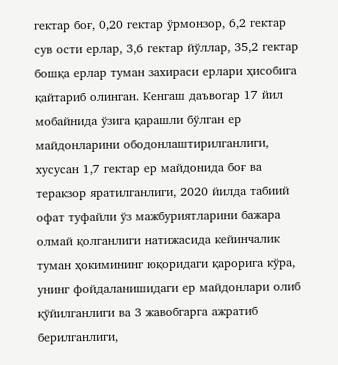гектар боғ, 0,20 гектар ўрмонзор, 6,2 гектар сув ости ерлар, 3,6 гектар йўллар, 35,2 гектар бошқа ерлар туман захираси ерлари ҳисобига қайтариб олинган. Кенгаш даъвогар 17 йил мобайнида ўзига қарашли бўлган ер майдонларини ободонлаштирилганлиги, хусусан 1,7 гектар ер майдонида боғ ва теракзор яратилганлиги, 2020 йилда табиий офат туфайли ўз мажбуриятларини бажара олмай қолганлиги натижасида кейинчалик туман ҳокимининг юқоридаги қарорига кўра, унинг фойдаланишидаги ер майдонлари олиб қўйилганлиги ва 3 жавобгарга ажратиб берилганлиги,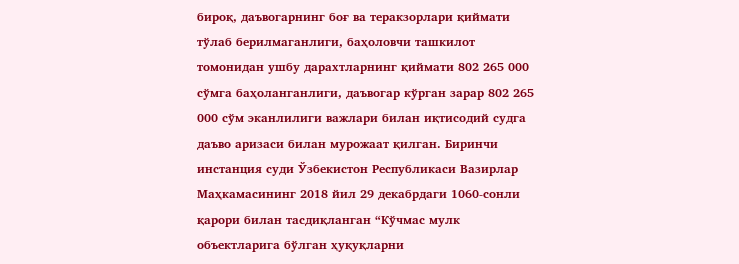бироқ, даъвогарнинг боғ ва теракзорлари қиймати тўлаб берилмаганлиги, баҳоловчи ташкилот томонидан ушбу дарахтларнинг қиймати 802 265 000 сўмга баҳоланганлиги, даъвогар кўрган зарар 802 265 000 сўм эканлилиги важлари билан иқтисодий судга даъво аризаси билан мурожаат қилган. Биринчи инстанция суди Ўзбекистон Республикаси Вазирлар Маҳкамасининг 2018 йил 29 декабрдаги 1060-сонли қарори билан тасдиқланган “Кўчмас мулк объектларига бўлган ҳуқуқларни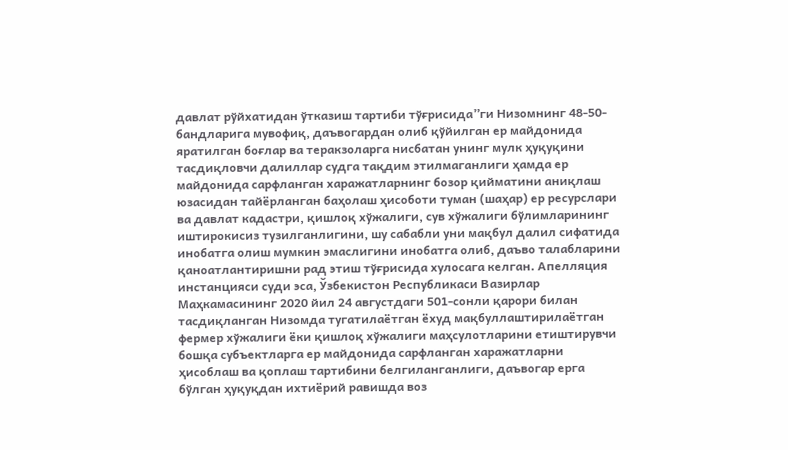давлат рўйхатидан ўтказиш тартиби тўғрисида”ги Низомнинг 48-50-бандларига мувофиқ, даъвогардан олиб қўйилган ер майдонида яратилган боғлар ва теракзоларга нисбатан унинг мулк ҳуқуқини тасдиқловчи далиллар судга тақдим этилмаганлиги ҳамда ер майдонида сарфланган харажатларнинг бозор қийматини аниқлаш юзасидан тайёрланган баҳолаш ҳисоботи туман (шаҳар) ер ресурслари ва давлат кадастри, қишлоқ хўжалиги, сув хўжалиги бўлимларининг иштирокисиз тузилганлигини, шу сабабли уни мақбул далил сифатида инобатга олиш мумкин эмаслигини инобатга олиб, даъво талабларини қаноатлантиришни рад этиш тўғрисида хулосага келган. Апелляция инстанцияси суди эса, Ўзбекистон Республикаси Вазирлар Маҳкамасининг 2020 йил 24 августдаги 501-сонли қарори билан тасдиқланган Низомда тугатилаётган ёхуд мақбуллаштирилаётган фермер хўжалиги ёки қишлоқ хўжалиги маҳсулотларини етиштирувчи бошқа субъектларга ер майдонида сарфланган харажатларни ҳисоблаш ва қоплаш тартибини белгиланганлиги, даъвогар ерга бўлган ҳуқуқдан ихтиёрий равишда воз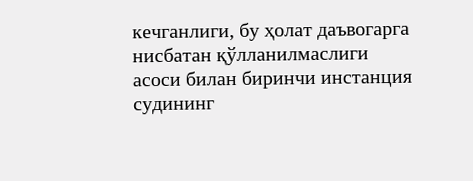кечганлиги, бу ҳолат даъвогарга нисбатан қўлланилмаслиги асоси билан биринчи инстанция судининг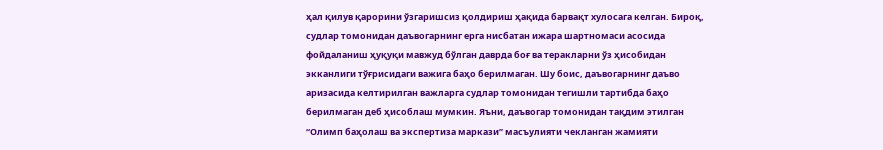ҳал қилув қарорини ўзгаришсиз қолдириш ҳақида барвақт хулосага келган. Бироқ, судлар томонидан даъвогарнинг ерга нисбатан ижара шартномаси асосида фойдаланиш ҳуқуқи мавжуд бўлган даврда боғ ва теракларни ўз ҳисобидан экканлиги тўғрисидаги важига баҳо берилмаган. Шу боис, даъвогарнинг даъво аризасида келтирилган важларга судлар томонидан тегишли тартибда баҳо берилмаган деб ҳисоблаш мумкин. Яъни, даъвогар томонидан тақдим этилган “Олимп баҳолаш ва экспертиза маркази” масъулияти чекланган жамияти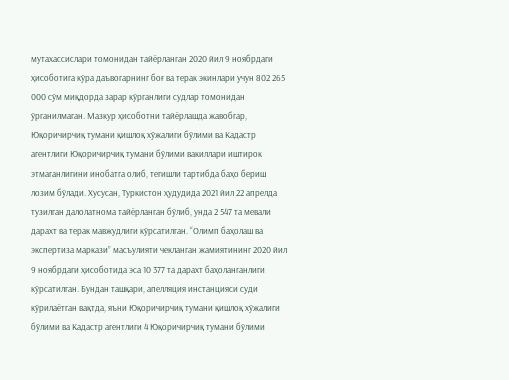мутахассислари томонидан тайёрланган 2020 йил 9 ноябрдаги ҳисоботига кўра даъвогарнинг боғ ва терак экинлари учун 802 265 000 сўм миқдорда зарар кўрганлиги судлар томонидан ўрганилмаган. Мазкур ҳисоботни тайёрлашда жавобгар, Юқоричирчиқ тумани қишлоқ хўжалиги бўлими ва Кадастр агентлиги Юқоричирчиқ тумани бўлими вакиллари иштирок этмаганлигини инобатга олиб, тегишли тартибда баҳо бериш лозим бўлади. Хусусан, Туркистон ҳудудида 2021 йил 22 апрелда тузилган далолатнома тайёрланган бўлиб, унда 2 547 та мевали дарахт ва терак мавжудлиги кўрсатилган. “Олимп баҳолаш ва экспертиза маркази” масъулияти чекланган жамиятининг 2020 йил 9 ноябрдаги ҳисоботида эса 10 377 та дарахт баҳоланганлиги кўрсатилган. Бундан ташқари, апелляция инстанцияси суди кўрилаётган вақтда, яъни Юқоричирчиқ тумани қишлоқ хўжалиги бўлими ва Кадастр агентлиги 4 Юқоричирчиқ тумани бўлими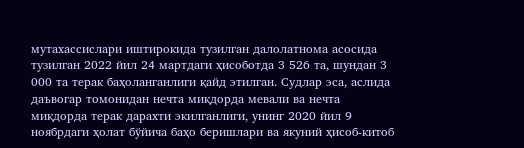мутахассислари иштирокида тузилган далолатнома асосида тузилган 2022 йил 24 мартдаги ҳисоботда 3 526 та, шундан 3 000 та терак баҳоланганлиги қайд этилган. Судлар эса, аслида даъвогар томонидан нечта миқдорда мевали ва нечта миқдорда терак дарахти экилганлиги, унинг 2020 йил 9 ноябрдаги ҳолат бўйича баҳо беришлари ва якуний ҳисоб-китоб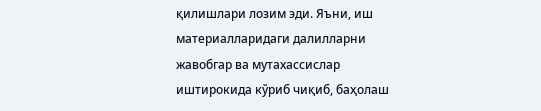қилишлари лозим эди. Яъни, иш материалларидаги далилларни жавобгар ва мутахассислар иштирокида кўриб чиқиб, баҳолаш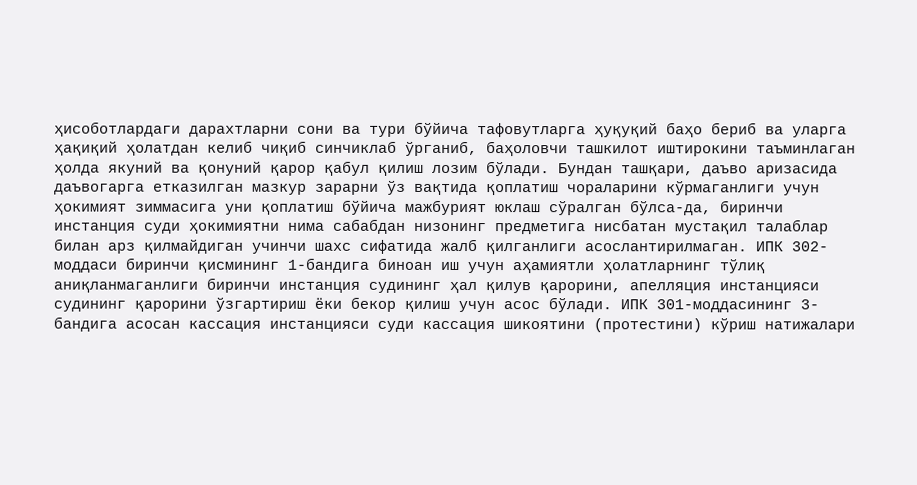ҳисоботлардаги дарахтларни сони ва тури бўйича тафовутларга ҳуқуқий баҳо бериб ва уларга ҳақиқий ҳолатдан келиб чиқиб синчиклаб ўрганиб, баҳоловчи ташкилот иштирокини таъминлаган ҳолда якуний ва қонуний қарор қабул қилиш лозим бўлади. Бундан ташқари, даъво аризасида даъвогарга етказилган мазкур зарарни ўз вақтида қоплатиш чораларини кўрмаганлиги учун ҳокимият зиммасига уни қоплатиш бўйича мажбурият юклаш сўралган бўлса-да, биринчи инстанция суди ҳокимиятни нима сабабдан низонинг предметига нисбатан мустақил талаблар билан арз қилмайдиган учинчи шахс сифатида жалб қилганлиги асослантирилмаган. ИПК 302-моддаси биринчи қисмининг 1-бандига биноан иш учун аҳамиятли ҳолатларнинг тўлиқ аниқланмаганлиги биринчи инстанция судининг ҳал қилув қарорини, апелляция инстанцияси судининг қарорини ўзгартириш ёки бекор қилиш учун асос бўлади. ИПК 301-моддасининг 3-бандига асосан кассация инстанцияси суди кассация шикоятини (протестини) кўриш натижалари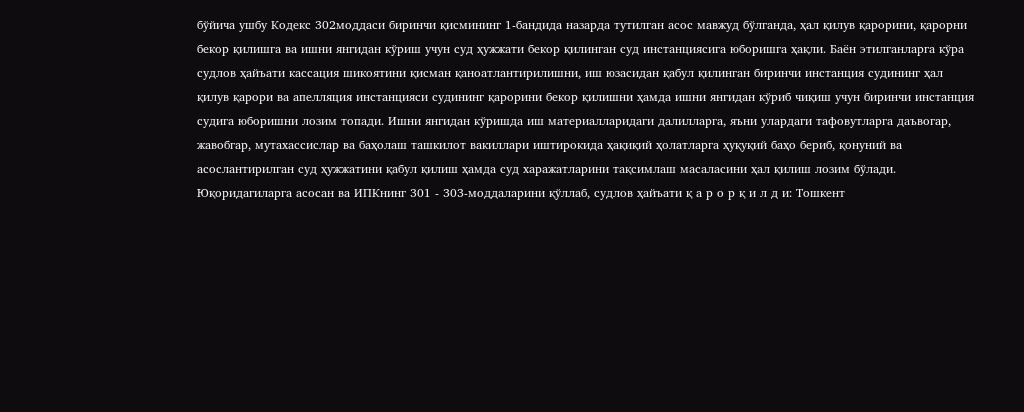бўйича ушбу Кодекс 302моддаси биринчи қисмининг 1-бандида назарда тутилган асос мавжуд бўлганда, ҳал қилув қарорини, қарорни бекор қилишга ва ишни янгидан кўриш учун суд ҳужжати бекор қилинган суд инстанциясига юборишга ҳақли. Баён этилганларга кўра судлов ҳайъати кассация шикоятини қисман қаноатлантирилишни, иш юзасидан қабул қилинган биринчи инстанция судининг ҳал қилув қарори ва апелляция инстанцияси судининг қарорини бекор қилишни ҳамда ишни янгидан кўриб чиқиш учун биринчи инстанция судига юборишни лозим топади. Ишни янгидан кўришда иш материалларидаги далилларга, яъни улардаги тафовутларга даъвогар, жавобгар, мутахассислар ва баҳолаш ташкилот вакиллари иштирокида ҳақиқий ҳолатларга ҳуқуқий баҳо бериб, қонуний ва асослантирилган суд ҳужжатини қабул қилиш ҳамда суд харажатларини тақсимлаш масаласини ҳал қилиш лозим бўлади. Юқоридагиларга асосан ва ИПКнинг 301 - 303-моддаларини қўллаб, судлов ҳайъати қ а р о р қ и л д и: Тошкент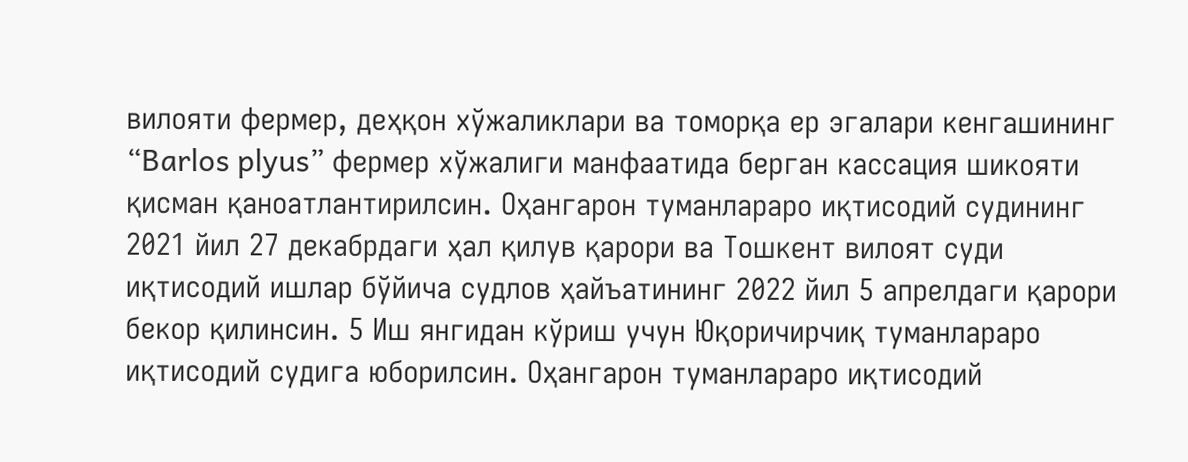вилояти фермер, деҳқон хўжаликлари ва томорқа ер эгалари кенгашининг “Barlos plyus” фермер хўжалиги манфаатида берган кассация шикояти қисман қаноатлантирилсин. Оҳангарон туманлараро иқтисодий судининг 2021 йил 27 декабрдаги ҳал қилув қарори ва Тошкент вилоят суди иқтисодий ишлар бўйича судлов ҳайъатининг 2022 йил 5 апрелдаги қарори бекор қилинсин. 5 Иш янгидан кўриш учун Юқоричирчиқ туманлараро иқтисодий судига юборилсин. Оҳангарон туманлараро иқтисодий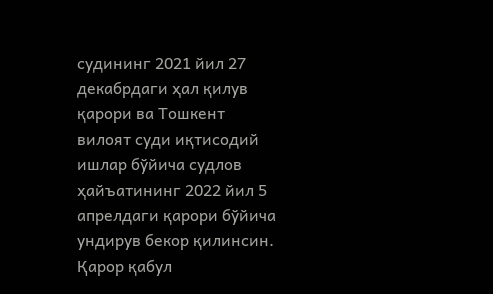судининг 2021 йил 27 декабрдаги ҳал қилув қарори ва Тошкент вилоят суди иқтисодий ишлар бўйича судлов ҳайъатининг 2022 йил 5 апрелдаги қарори бўйича ундирув бекор қилинсин. Қарор қабул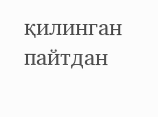қилинган пайтдан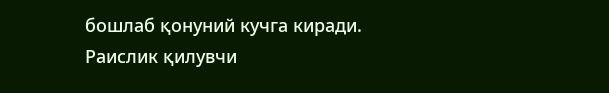бошлаб қонуний кучга киради. Раислик қилувчи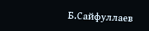Б.Сайфуллаев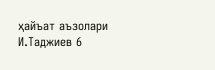ҳайъат аъзолари И.Таджиев 6